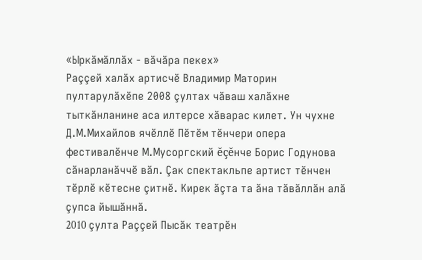«Ыркăмăллăх - вăчăра пекех»
Раççей халăх артисчĕ Владимир Маторин пултарулăхĕпе 2008 çултах чăваш халăхне тыткăнланине аса илтерсе хăварас килет. Ун чухне Д.М.Михайлов ячĕллĕ Пĕтĕм тĕнчери опера фестивалĕнче М.Мусоргский ĕçĕнче Борис Годунова сăнарланăччĕ вăл. Çак спектакльпе артист тĕнчен тĕрлĕ кĕтесне çитнĕ. Кирек ăçта та ăна тăвăллăн алă çупса йышăннă.
2010 çулта Раççей Пысăк театрĕн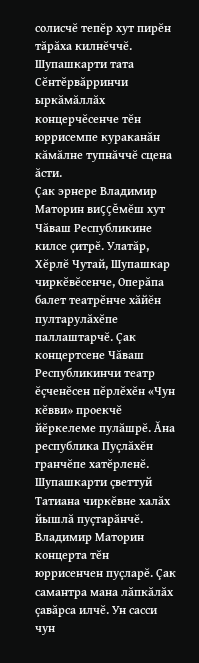солисчĕ тепĕр хут пирĕн тăрăха килнĕччĕ. Шупашкарти тата Сĕнтĕрвăрринчи ыркăмăллăх концерчĕсенче тĕн юррисемпе кураканăн кăмăлне тупнăччĕ сцена ăсти.
Çак эрнере Владимир Маторин виççĕмĕш хут Чăваш Республикине килсе çитрĕ. Улатăр, Хĕрлĕ Чутай, Шупашкар чиркĕвĕсенче, Оперăпа балет театрĕнче хăйĕн пултарулăхĕпе паллаштарчĕ. Çак концертсене Чăваш Республикинчи театр ĕçченĕсен пĕрлĕхĕн «Чун кĕвви» проекчĕ йĕркелеме пулăшрĕ. Ăна республика Пуçлăхĕн гранчĕпе хатĕрленĕ.
Шупашкарти çветтуй Татиана чиркĕвне халăх йышлă пуçтарăнчĕ. Владимир Маторин концерта тĕн юррисенчен пуçларĕ. Çак самантра мана лăпкăлăх çавăрса илчĕ. Ун сасси чун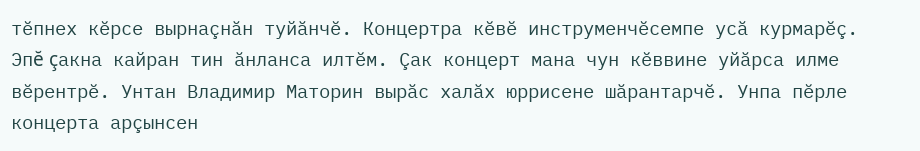тĕпнех кĕрсе вырнаçнăн туйăнчĕ. Концертра кĕвĕ инструменчĕсемпе усă курмарĕç. Эпĕ çакна кайран тин ăнланса илтĕм. Çак концерт мана чун кĕввине уйăрса илме вĕрентрĕ. Унтан Владимир Маторин вырăс халăх юррисене шăрантарчĕ. Унпа пĕрле концерта арçынсен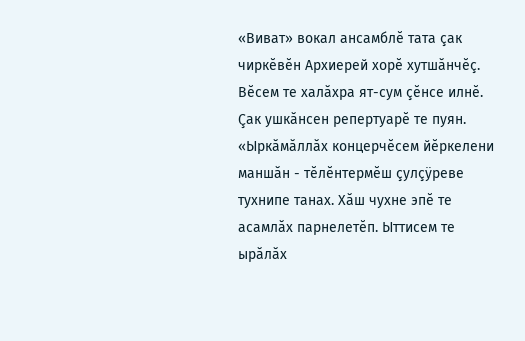«Виват» вокал ансамблĕ тата çак чиркĕвĕн Архиерей хорĕ хутшăнчĕç. Вĕсем те халăхра ят-сум çĕнсе илнĕ. Çак ушкăнсен репертуарĕ те пуян.
«Ыркăмăллăх концерчĕсем йĕркелени маншăн - тĕлĕнтермĕш çулçÿреве тухнипе танах. Хăш чухне эпĕ те асамлăх парнелетĕп. Ыттисем те ырăлăх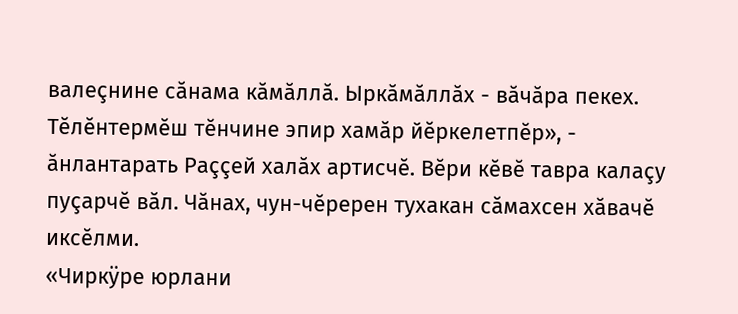валеçнине сăнама кăмăллă. Ыркăмăллăх - вăчăра пекех. Тĕлĕнтермĕш тĕнчине эпир хамăр йĕркелетпĕр», - ăнлантарать Раççей халăх артисчĕ. Вĕри кĕвĕ тавра калаçу пуçарчĕ вăл. Чăнах, чун-чĕререн тухакан сăмахсен хăвачĕ иксĕлми.
«Чиркÿре юрлани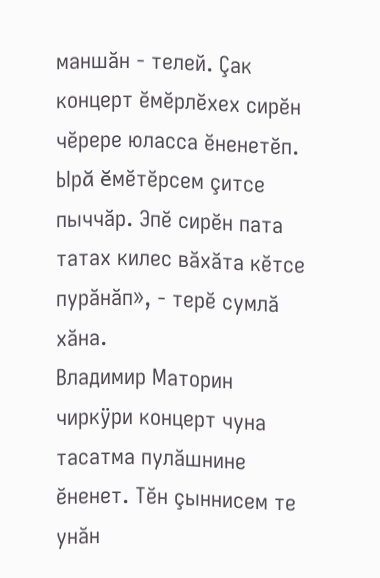маншăн - телей. Çак концерт ĕмĕрлĕхех сирĕн чĕрере юласса ĕненетĕп. Ырă ĕмĕтĕрсем çитсе пыччăр. Эпĕ сирĕн пата татах килес вăхăта кĕтсе пурăнăп», - терĕ сумлă хăна.
Владимир Маторин чиркÿри концерт чуна тасатма пулăшнине ĕненет. Тĕн çыннисем те унăн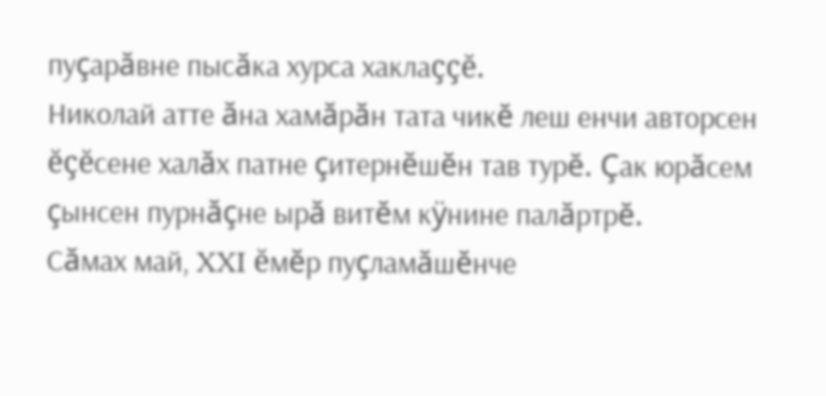пуçарăвне пысăка хурса хаклаççĕ.
Николай атте ăна хамăрăн тата чикĕ леш енчи авторсен ĕçĕсене халăх патне çитернĕшĕн тав турĕ. Çак юрăсем çынсен пурнăçне ырă витĕм кÿнине палăртрĕ.
Сăмах май, XXI ĕмĕр пуçламăшĕнче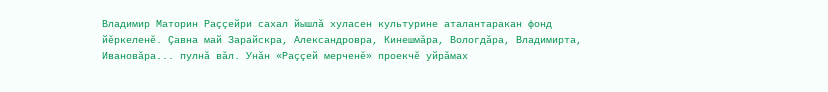Владимир Маторин Раççейри сахал йышлă хуласен культурине аталантаракан фонд йĕркеленĕ. Çавна май Зарайскра, Александровра, Кинешмăра, Вологдăра, Владимирта, Ивановăра... пулнă вăл. Унăн «Раççей мерченĕ» проекчĕ уйрăмах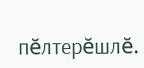пĕлтерĕшлĕ.